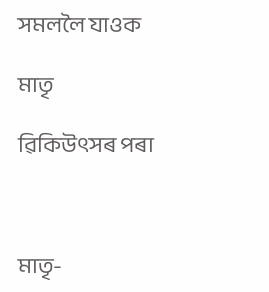সমললৈ যাওক

মাতৃ

ৱিকিউৎসৰ পৰা



মাতৃ-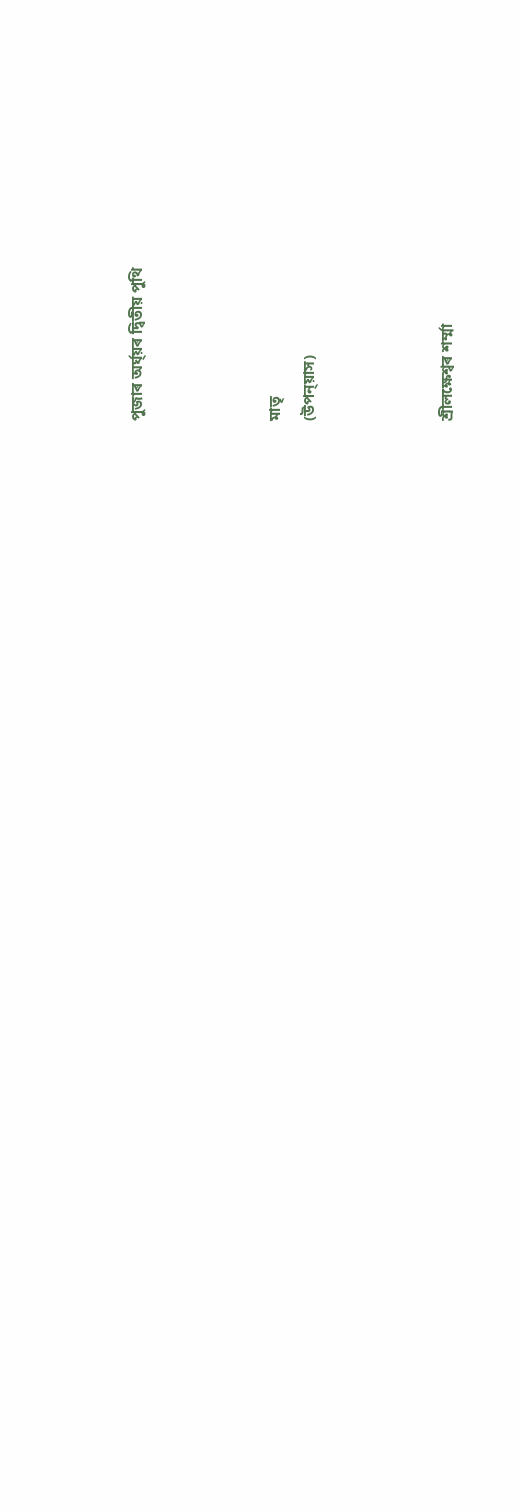পুজাৰ অৰ্ঘ্য়ৰ দ্বিতীয় পুথি



মাতৃ
(উপন্য়াস)



শ্ৰীলক্ষেশ্বৰ শৰ্ম্মা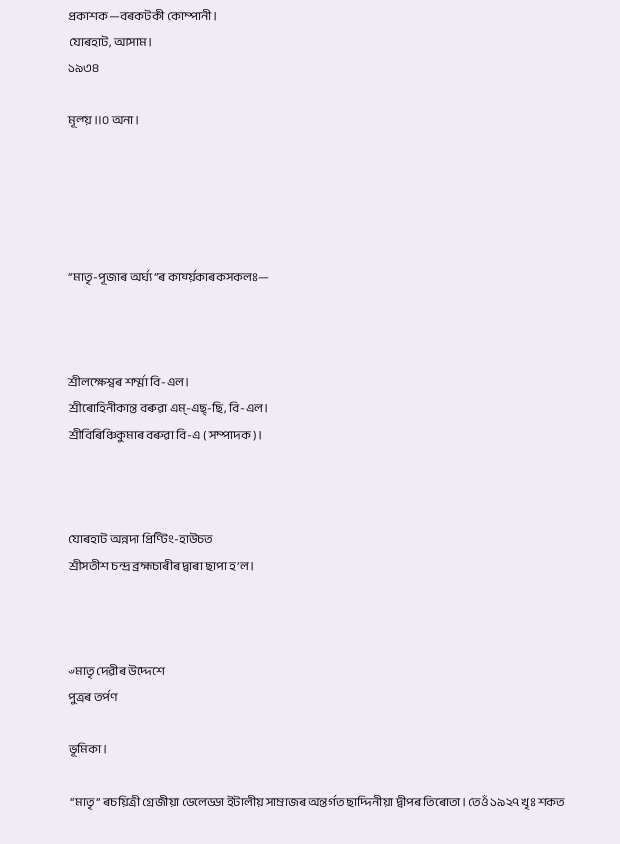প্ৰকাশক—বৰকটকী কোম্পানী।
যোৰহাট, আসাম।
১৯৩৪

মূল্য় ॥০ অনা।





“মাতৃ-পূজাৰ অৰ্ঘ্য”ৰ কাৰ্য্য়কাৰকসকলঃ—



শ্ৰীলক্ষেশ্বৰ শৰ্ম্মা বি-এল।
শ্ৰীৰোহিনীকান্ত বৰুৱা এম্‌-এছ্‌-ছি, বি-এল।
শ্ৰীবিৰিঞ্চিকুমাৰ বৰুৱা বি-এ ( সম্পাদক )।



যোৰহাট অন্নদা প্ৰিণ্টিং-হাউচত
শ্ৰীসতীশ চন্দ্ৰ ব্ৰহ্মচাৰীৰ দ্বাৰা ছাপা হ’ল।



৺মাতৃ দেৱীৰ উদ্দেশে
পুত্ৰৰ তৰ্পণ

ভূমিকা।

 “মাতৃ” ৰচয়িত্রী গ্রেজীয়া ডেলেড্ডা ইটালীয় সাম্ৰাজৰ অন্তৰ্গত ছাদ্দিনীয়া দ্বীপৰ তিৰোতা। তেওঁ ১৯২৭ খৃঃ শকত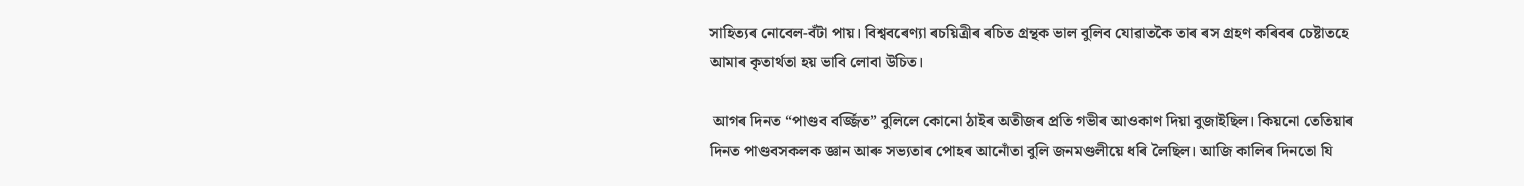সাহিত্যৰ নোবেল-বঁটা পায়। বিশ্ববৰেণ্যা ৰচয়িত্ৰীৰ ৰচিত গ্রন্থক ভাল বুলিব যোৱাতকৈ তাৰ ৰস গ্রহণ কৰিবৰ চেষ্টাতহে আমাৰ কৃতার্থতা হয় ভাবি লোবা উচিত।

 আগৰ দিনত “পাণ্ডব বর্জ্জিত” বুলিলে কোনো ঠাইৰ অতীজৰ প্ৰতি গভীৰ আওকাণ দিয়া বুজাইছিল। কিয়নো তেতিয়াৰ দিনত পাণ্ডবসকলক জ্ঞান আৰু সভ্যতাৰ পোহৰ আনোঁতা বুলি জনমণ্ডলীয়ে ধৰি লৈছিল। আজি কালিৰ দিনতো যি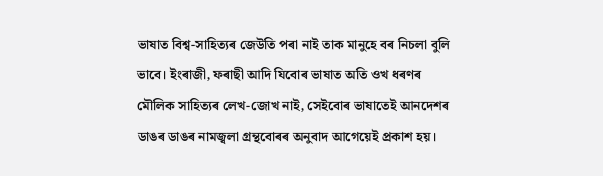ভাষাত বিশ্ব-সাহিত্যৰ জেউতি পৰা নাই তাক মানুহে বৰ নিচলা বুলি ভাবে। ইংৰাজী, ফৰাছী আদি যিবোৰ ভাষাত অতি ওখ ধৰণৰ মৌলিক সাহিত্যৰ লেখ-জোখ নাই, সেইবোৰ ভাষাতেই আনদেশৰ ডাঙৰ ডাঙৰ নামজ্বলা গ্ৰন্থবোৰৰ অনুবাদ আগেয়েই প্রকাশ হয়।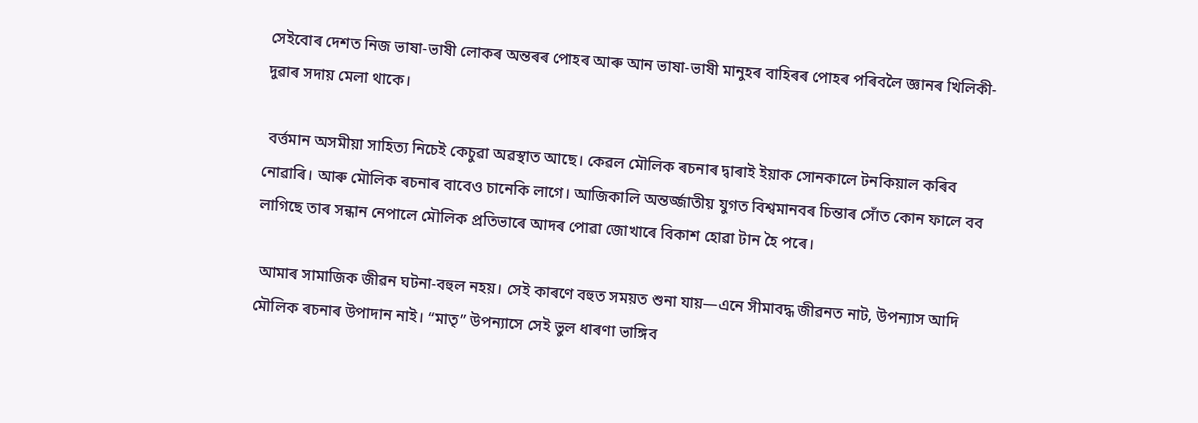সেইবোৰ দেশত নিজ ভাষা-ভাষী লোকৰ অন্তৰৰ পোহৰ আৰু আন ভাষা-ভাষী মানুহৰ বাহিৰৰ পোহৰ পৰিবলৈ জ্ঞানৰ খিলিকী-দুৱাৰ সদায় মেলা থাকে।

 বৰ্ত্তমান অসমীয়া সাহিত্য নিচেই কেচুৱা অৱস্থাত আছে। কেৱল মৌলিক ৰচনাৰ দ্বাৰাই ইয়াক সোনকালে টনকিয়াল কৰিব নোৱাৰি। আৰু মৌলিক ৰচনাৰ বাবেও চানেকি লাগে। আজিকালি অন্তৰ্জ্জাতীয় যুগত বিশ্বমানবৰ চিন্তাৰ সোঁত কোন ফালে বব লাগিছে তাৰ সন্ধান নেপালে মৌলিক প্রতিভাৰে আদৰ পোৱা জোখাৰে বিকাশ হোৱা টান হৈ পৰে।

 আমাৰ সামাজিক জীৱন ঘটনা-বহুল নহয়। সেই কাৰণে বহুত সময়ত শুনা যায়—এনে সীমাবদ্ধ জীৱনত নাট, উপন্যাস আদি মৌলিক ৰচনাৰ উপাদান নাই। “মাতৃ” উপন্যাসে সেই ভুল ধাৰণা ভাঙ্গিব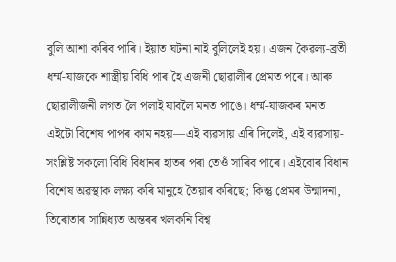বুলি আশা কৰিব পাৰি। ইয়াত ঘটনা নাই বুলিলেই হয়। এজন কৈৱল্য-ব্ৰতী ধৰ্ম্ম-যাজকে শাস্ত্ৰীয় বিধি পাৰ হৈ এজনী ছোৱালীৰ প্ৰেমত পৰে। আৰু ছোৱালীজনী লগত লৈ পলাই যাবলৈ মনত পাঙে। ধৰ্ম্ম-যাজকৰ মনত এইটো বিশেষ পাপৰ কাম নহয়—এই ব্যৱসায় এৰি দিলেই, এই ব্যৱসায়-সংশ্লিষ্ট সকলো বিধি বিধানৰ হাতৰ পৰা তেওঁ সাৰিব পাৰে। এইবোৰ বিধান বিশেষ অৱস্থাক লক্ষ্য কৰি মানুহে তৈয়াৰ কৰিছে; কিন্তু প্ৰেমৰ উন্মাদনা, তিৰোতাৰ সান্নিধ্যত অন্তৰৰ খলকনি বিশ্ব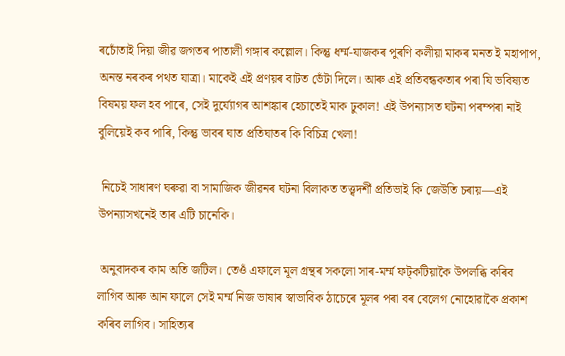ৰচোঁতাই দিয়া জীৱ জগতৰ পাতালী গঙ্গাৰ কল্লোল। কিন্তু ধৰ্ম্ম-যাজকৰ পুৰণি কলীয়া মাকৰ মনত ই মহাপাপ, অনন্ত নৰকৰ পথত যাত্ৰা। মাকেই এই প্ৰণয়ৰ বাটত ভেঁটা দিলে। আৰু এই প্ৰতিবন্ধকতাৰ পৰা যি ভবিষ্যত বিষময় ফল হব পাৰে, সেই দুৰ্য্যোগৰ আশঙ্কাৰ হেচাতেই মাক ঢুকাল! এই উপন্যাসত ঘটনা পৰম্পৰা নাই বুলিয়েই কব পাৰি, কিন্তু ভাবৰ ঘাত প্ৰতিঘাতৰ কি বিচিত্ৰ খেলা!

 নিচেই সাধাৰণ ঘৰুৱা বা সামাজিক জীৱনৰ ঘটনা বিলাকত তত্ত্বদৰ্শী প্ৰতিভাই কি জেউতি চৰায়—এই উপন্যাসখনেই তাৰ এটি চানেকি।

 অনুবাদকৰ কাম অতি জটিল। তেওঁ এফালে মূল গ্ৰন্থৰ সকলো সাৰ-মৰ্ম্ম ফট্‌কটিয়াকৈ উপলব্ধি কৰিব লাগিব আৰু আন ফালে সেই মৰ্ম্ম নিজ ভাষাৰ স্বাভাবিক ঠাচেৰে মূলৰ পৰা বৰ বেলেগ নোহোৱাকৈ প্ৰকাশ কৰিব লাগিব। সাহিত্যৰ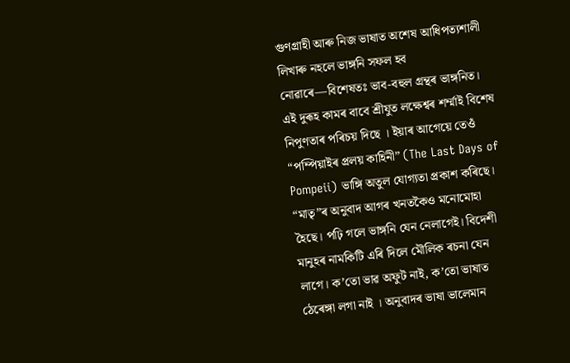গুণগ্ৰাহী আৰু নিজ ভাষাত অশেষ আধিপত্যশালী লিখাৰু নহলে ভাঙ্গনি সফল হব নোৱাৰে—বিশেষতঃ ভাব-বহুল গ্রন্থৰ ভাঙ্গনিত। এই দুৰূহ কামৰ বাবে শ্ৰীযুত লক্ষেশ্বৰ শৰ্ম্মাই বিশেষ নিপুণতাৰ পৰিচয় দিছে । ইয়াৰ আগেয়ে তেওঁ “পম্পিয়াইৰ প্ৰলয় কাহিনী” (The Last Days of Pompeii) ভাঙ্গি অতুল যোগ্যতা প্রকাশ কৰিছে। “মাতৃ”ৰ অনুবাদ আগৰ খনতকৈও মনোমোহা হৈছে। পঢ়ি গলে ভাঙ্গনি যেন নেলাগেই। বিদেশী মানুহৰ নামকিটি এৰি দিলে মৌলিক ৰচনা যেন লাগে। ক’তো ভাৱ অফুট নাই, ক’তো ভাষাত ঠেৰেঙ্গা লগা নাই । অনুবাদৰ ভাষা ভালেমান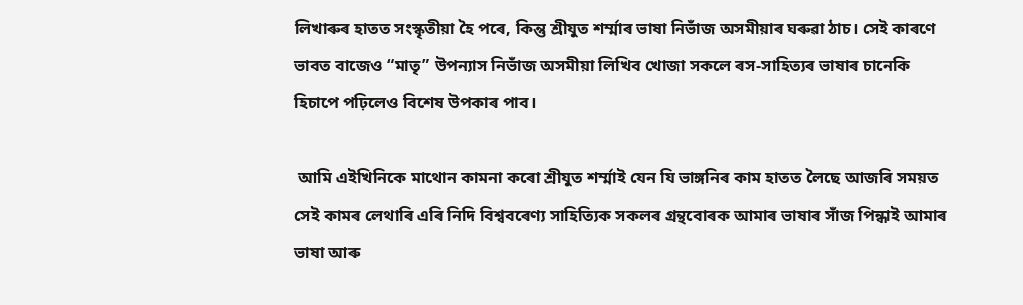লিখাৰুৰ হাতত সংস্কৃতীয়া হৈ পৰে, কিন্তু শ্রীযুত শৰ্ম্মাৰ ভাষা নিভাঁজ অসমীয়াৰ ঘৰুৱা ঠাচ। সেই কাৰণে ভাবত বাজেও “মাতৃ” উপন্যাস নিভাঁজ অসমীয়া লিখিব খোজা সকলে ৰস-সাহিত্যৰ ভাষাৰ চানেকি হিচাপে পঢ়িলেও বিশেষ উপকাৰ পাব।

 আমি এইখিনিকে মাথোন কামনা কৰো শ্ৰীযুত শৰ্ম্মাই যেন যি ভাঙ্গনিৰ কাম হাতত লৈছে আজৰি সময়ত সেই কামৰ লেথাৰি এৰি নিদি বিশ্ববৰেণ্য সাহিত্যিক সকলৰ গ্ৰন্থবোৰক আমাৰ ভাষাৰ সাঁজ পিন্ধাই আমাৰ ভাষা আৰু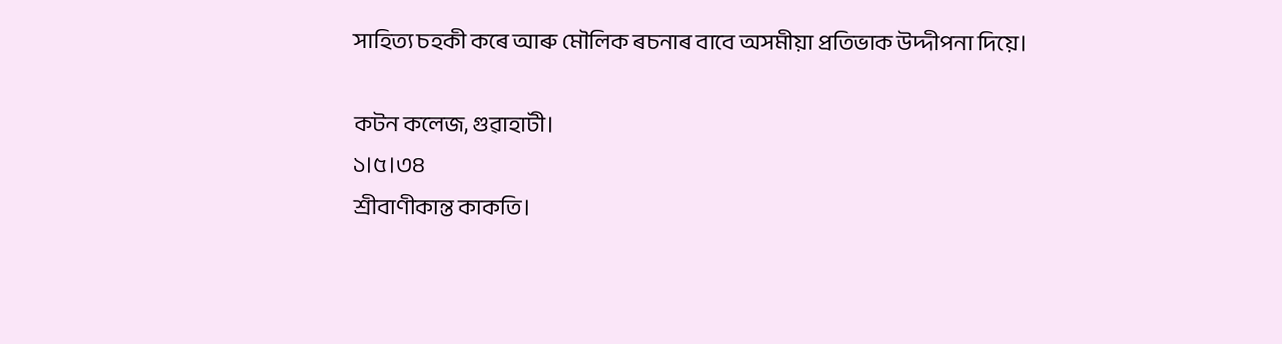সাহিত্য চহকী কৰে আৰু মৌলিক ৰচনাৰ বাবে অসমীয়া প্রতিভাক উদ্দীপনা দিয়ে।

কটন কলেজ, গুৱাহাটী।
১।৫।৩৪
শ্রীবাণীকান্ত কাকতি।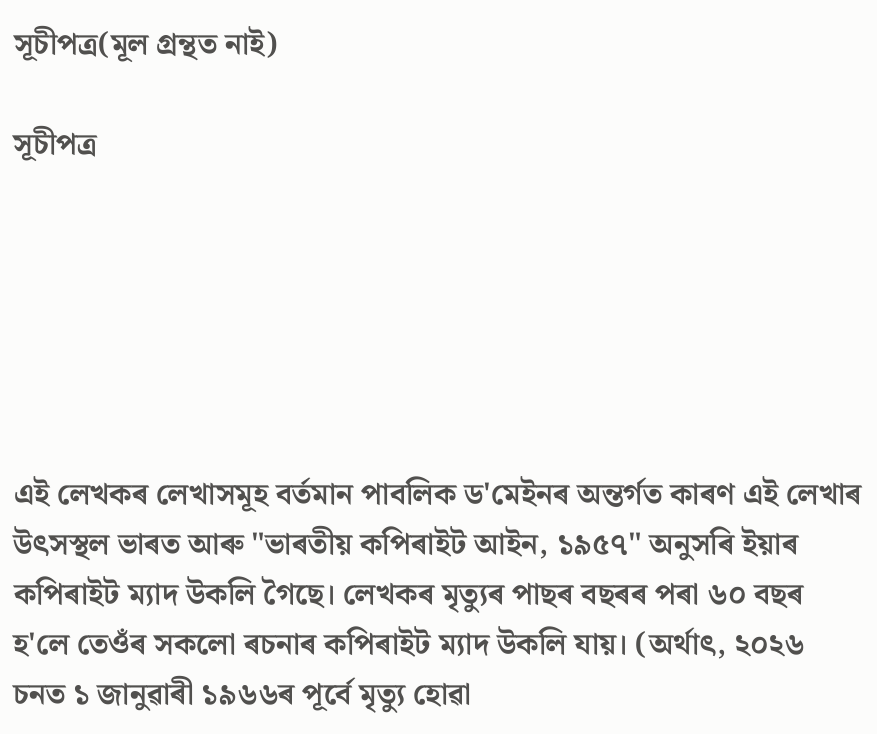সূচীপত্ৰ(মূল গ্ৰন্থত নাই)

সূচীপত্ৰ






এই লেখকৰ লেখাসমূহ বৰ্তমান পাবলিক ড'মেইনৰ অন্তৰ্গত কাৰণ এই লেখাৰ উৎসস্থল ভাৰত আৰু "ভাৰতীয় কপিৰাইট আইন, ১৯৫৭" অনুসৰি ইয়াৰ কপিৰাইট ম্যাদ উকলি গৈছে। লেখকৰ মৃত্যুৰ পাছৰ বছৰৰ পৰা ৬০ বছৰ হ'লে তেওঁৰ সকলো ৰচনাৰ কপিৰাইট ম্যাদ উকলি যায়। (অৰ্থাৎ, ২০২৬ চনত ১ জানুৱাৰী ১৯৬৬ৰ পূৰ্বে মৃত্যু হোৱা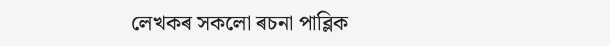লেখকৰ সকলো ৰচনা পাব্লিক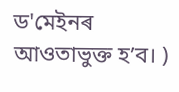ড'মেইনৰ আওতাভুক্ত হ’ব। )